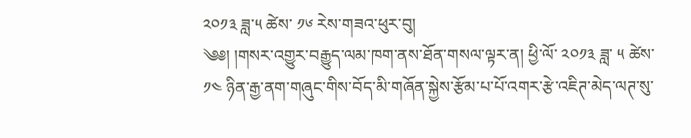༢༠༡༣ ཟླ་༥ ཚེས་ ༡༦ རེས་གཟའ་ཕུར་བུ།
༄༅། །གསར་འགྱུར་བརྒྱུད་ལམ་ཁག་ནས་ཐོན་གསལ་ལྟར་ན། ཕྱི་ལོ་ ༢༠༡༣ ཟླ་ ༥ ཚེས་ ༡༤ ཉིན་རྒྱ་ནག་གཞུང་གིས་བོད་མི་གཞོན་སྐྱེས་རྩོམ་པ་པོ་འགར་རྩེ་འཇིཊ་མེད་ལཊ་སུ་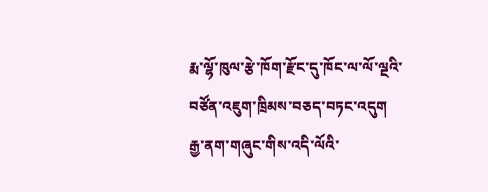རྨ་ལྷོ་ཁུལ་རྩེ་ཁོག་རྫོང་དུ་ཁོང་ལ་ལོ་ལྔའི་བཙོན་འཇུག་ཁྲིམས་བཅད་བཏང་འདུག
རྒྱ་ནག་གཞུང་གིས་འདི་ལོའི་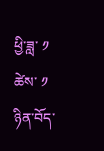ཕྱི་ཟླ་ ༡ ཚེས་ ༡ ཉིན་བོད་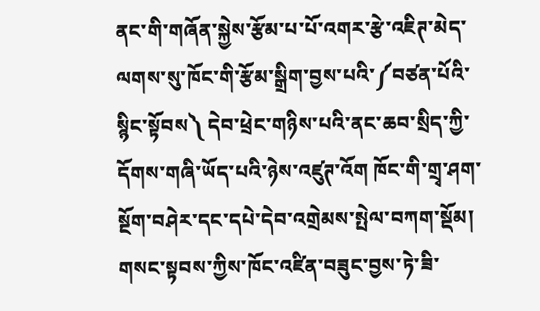ནང་གི་གཞོན་སྐྱེས་རྩོམ་པ་པོ་འགར་རྩེ་འཇིཊ་མེད་ལགས་སུ་ཁོང་གི་རྩོམ་སྒྲིག་བྱས་པའི་༼བཙན་པོའི་སྙིང་སྟོབས༽ དེབ་ཕྲེང་གཉིས་པའི་ནང་ཆབ་སྲིད་ཀྱི་དོགས་གཞི་ཡོད་པའི་ཉེས་འཛུཊ་འོག ཁོང་གི་གྲྭ་ཤག་སྔོག་བཤེར་དང་དཔེ་དེབ་འགྲེམས་སྤེལ་བཀག་སྡོམ། གསང་སྟབས་ཀྱིས་ཁོང་འཛིན་བཟུང་བྱས་ཏེ་ཟི་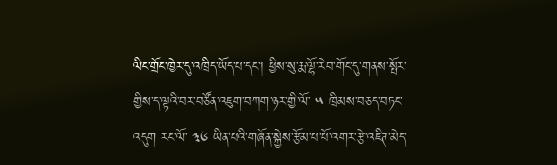ལིང་གྲོང་ཁྱེར་དུ་འཁྲིད་ཡོད་པ་དང་། ཕྱིས་སུ་རྨ་ལྷོ་རེབ་གོང་དུ་གནས་སྤོར་གྱིས་ད་ལྟའི་བར་བཙོན་འཇུག་བཀག་ཉར་གྱི་ལོ་ ༥ ཁྲིམས་བཅད་བཏང་འདུག རང་ལོ་ ༣༦ ཡིན་པའི་གཞོན་སྐྱེས་རྩོམ་པ་པོ་འགར་རྩེ་འཇིཊ་མེད་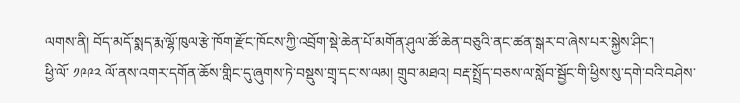ལགས་ནི། བོད་མདོ་སྨད་རྨ་ལྷོ་ཁུལ་རྩེ་ཁོག་རྫོང་ཁོངས་ཀྱི་འབྲོག་སྡེ་ཆེན་པོ་མགོན་ཤུལ་ཚོ་ཆེན་བཅུའི་ནང་ཚན་སྒར་བ་ཞེས་པར་སྐྱེས་ཤིང་།
ཕྱི་ལོ་ ༡༩༩༢ ལོ་ནས་འགར་དགོན་ཆོས་གླིང་དུ་ཞུགས་ཏེ་བསྡུས་གྲྭ་དང་ས་ལམ། གྲུབ་མཐའ། བརྡ་སྤྲོད་བཅས་ལ་སློབ་སྦྱོང་གི་ཕྱིས་སུ་དགེ་བའི་བཤེས་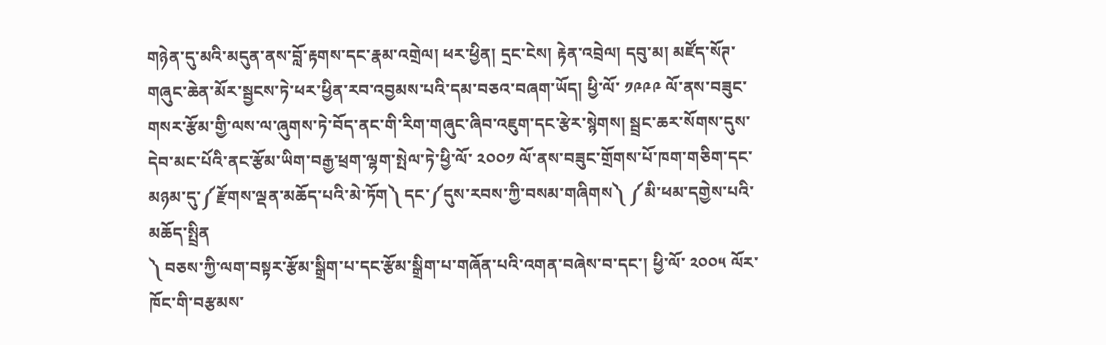གཉེན་དུ་མའི་མདུན་ནས་བློ་རྟགས་དང་རྣམ་འགྲེལ། ཕར་ཕྱིན། དྲང་ངེས། རྟེན་འབྲེལ། དབུ་མ། མཛོད་སོཊ་གཞུང་ཆེན་མོར་སྦྱངས་ཏེ་ཕར་ཕྱིན་རབ་འབྱམས་པའི་དམ་བཅའ་བཞག་ཡོད། ཕྱི་ལོ་ ༡༩༩༩ ལོ་ནས་བཟུང་གསར་རྩོམ་གྱི་ལས་ལ་ཞུགས་ཏེ་བོད་ནང་གི་རིག་གཞུང་ཞིབ་འཇུག་དང་རྩེར་སྙེགས། སྦྲང་ཆར་སོགས་དུས་དེབ་མང་པོའི་ནང་རྩོམ་ཡིག་བརྒྱ་ཕྲག་ལྷག་སྤེལ་ཏེ་ཕྱི་ལོ་ ༢༠༠༡ ལོ་ནས་བཟུང་གྲོགས་པོ་ཁག་གཅིག་དང་མཉམ་དུ་༼རྫོགས་ལྡན་མཆོད་པའི་མེ་ཏོག༽ དང་༼དུས་རབས་ཀྱི་བསམ་གཞིགས༽ ༼མི་ཕམ་དགྱེས་པའི་མཆོད་སྤྲིན
༽ བཅས་ཀྱི་ལག་བསྟར་རྩོམ་སྒྲིག་པ་དང་རྩོམ་སྒྲིག་པ་གཞོན་པའི་འགན་བཞེས་བ་དང་། ཕྱི་ལོ་ ༢༠༠༥ ལོར་ཁོང་གི་བརྩམས་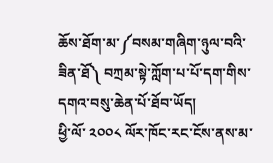ཆོས་ཐོག་མ་༼བསམ་གཞིག་ཉུལ་བའི་ཟིན་ཐོ༽ བཀྲམ་སྟེ་ཀློག་པ་པོ་དག་གིས་དགའ་བསུ་ཆེན་པོ་ཐོབ་ཡོད།
ཕྱི་ལོ་ ༢༠༠༨ ལོར་ཁོང་རང་ངོས་ནས་མ་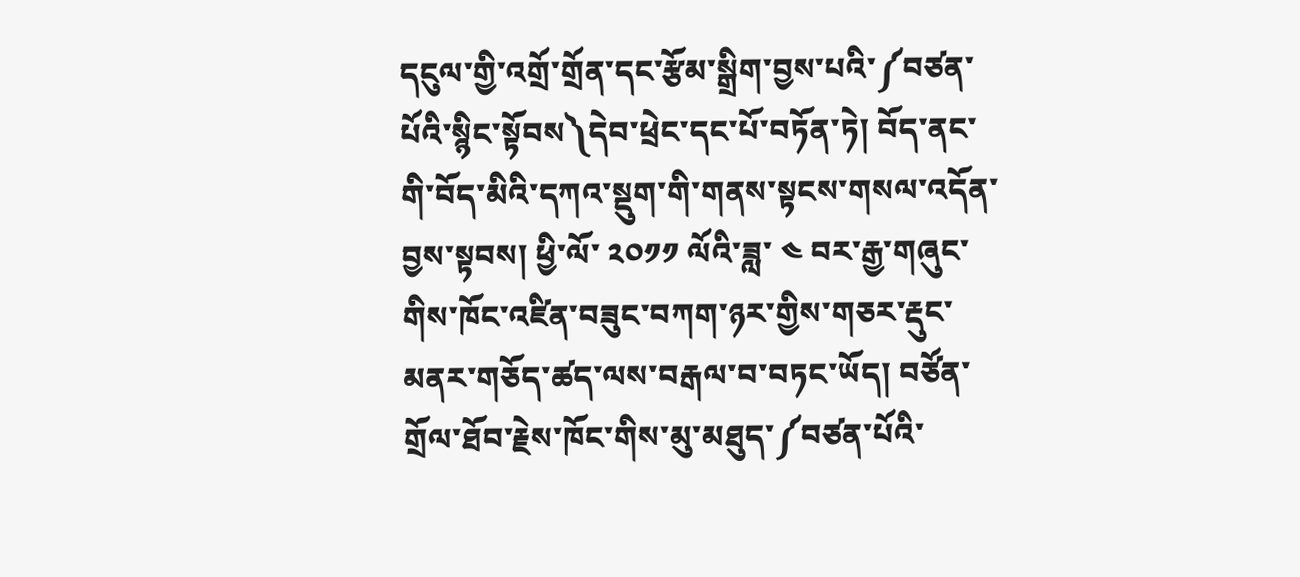དངུལ་གྱི་འགྲོ་གྲོན་དང་རྩོམ་སྒྲིག་བྱས་པའི་༼བཙན་པོའི་སྙིང་སྟོབས༽དེབ་ཕྲེང་དང་པོ་བཏོན་ཏེ། བོད་ནང་གི་བོད་མིའི་དཀའ་སྡུག་གི་གནས་སྟངས་གསལ་འདོན་བྱས་སྟབས། ཕྱི་ལོ་ ༢༠༡༡ ལོའི་ཟླ་ ༤ བར་རྒྱ་གཞུང་གིས་ཁོང་འཛིན་བཟུང་བཀག་ཉར་གྱིས་གཅར་རྡུང་མནར་གཅོད་ཚད་ལས་བརྒལ་བ་བཏང་ཡོད། བཙོན་གྲོལ་ཐོབ་རྗེས་ཁོང་གིས་མུ་མཐུད་༼བཙན་པོའི་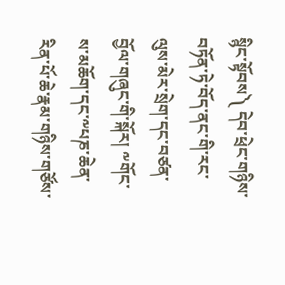སྙིང་སྟོབས༽ དེབ་ཕྲེང་གཉིས་བཏོན་ཏེ་བོད་ནང་གི་རང་ལུས་མེར་སྲེག་དང་བཙན་བྱོལ་གཞུང་གི་སྐོར། ༸གོང་ས་མཆོག་དང་༸པཎ་ཆེན་རིན་པོ་ཆེ་རྣམ་གཉིས་གཙོས་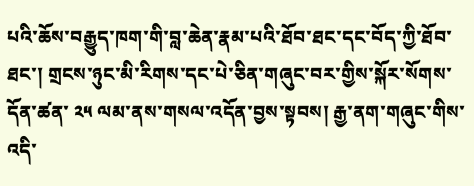པའི་ཆོས་བརྒྱུད་ཁག་གི་བླ་ཆེན་རྣམ་པའི་ཐོབ་ཐང་དང་བོད་ཀྱི་ཐོབ་ཐང་། གྲངས་ཉུང་མི་རིགས་དང་པེ་ཅིན་གཞུང་བར་གྱིས་སྐོར་སོགས་དོན་ཚན་ ༢༥ ལམ་ནས་གསལ་འདོན་བྱས་སྟབས། རྒྱ་ནག་གཞུང་གིས་འདི་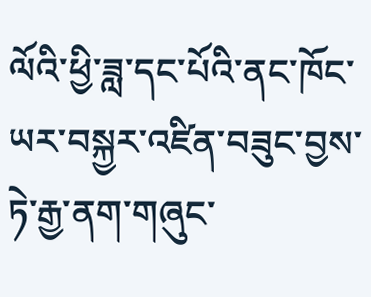ལོའི་ཕྱི་ཟླ་དང་པོའི་ནང་ཁོང་ཡར་བསྐྱར་འཛིན་བཟུང་བྱས་ཏེ་རྒྱ་ནག་གཞུང་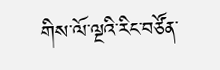གིས་ལོ་ལྔའི་རིང་བཙོན་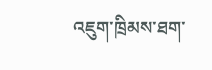འཇུག་ཁྲིམས་ཐག་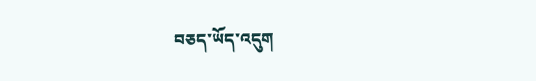བཅད་ཡོད་འདུག